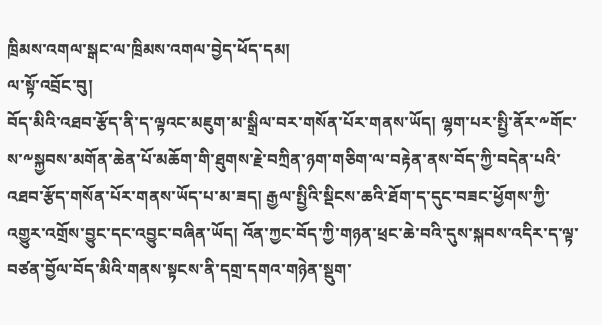ཁྲིམས་འགལ་སྒང་ལ་ཁྲིམས་འགལ་བྱེད་ཕོད་དམ།
ལ་སྟོ་འབྲོང་བུ།
བོད་མིའི་འཐབ་རྩོད་ནི་ད་ལྟའང་མཇུག་མ་སྒྲིལ་བར་གསོན་པོར་གནས་ཡོད། ལྷག་པར་སྤྱི་ནོར་༸གོང་ས་༸སྐྱབས་མགོན་ཆེན་པོ་མཆོག་གི་ཐུགས་རྗེ་བཀྲིན་ཉག་གཅིག་ལ་བརྟེན་ནས་བོད་ཀྱི་བདེན་པའི་འཐབ་རྩོད་གསོན་པོར་གནས་ཡོད་པ་མ་ཟད། རྒྱལ་སྤྱིའི་སྡིངས་ཆའི་ཐོག་ད་དུང་བཟང་ཕྱོགས་ཀྱི་འགྱུར་འགྲོས་བྱུང་དང་འབྱུང་བཞིན་ཡོད། འོན་ཀྱང་བོད་ཀྱི་གཉན་ཕྲང་ཆེ་བའི་དུས་སྐབས་འདིར་ད་ལྟ་བཙན་བྱོལ་བོད་མིའི་གནས་སྟངས་ནི་དགྲ་དགའ་གཉེན་སྡུག་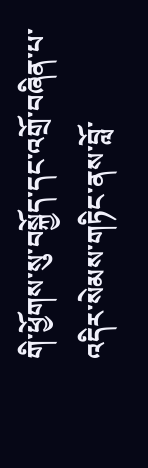གི་ཕྱོགས་སུ་བསྐྱོད་དང་འགྲོ་བཞིན་པ་འདིར་སེམས་གཏིང་ནས་བློ་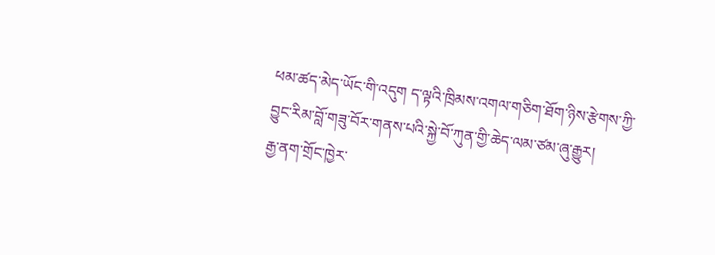ཕམ་ཚད་མེད་ཡོང་གི་འདུག ད་ལྟའི་ཁྲིམས་འགལ་གཅིག་ཐོག་ཉིས་རྩེགས་ཀྱི་བྱུང་རིམ་བློ་གཟུ་བོར་གནས་པའི་སྐྱེ་བོ་ཀུན་གྱི་ཆེད་ལམ་ཙམ་ཞུ་རྒྱུར།
རྒྱ་ནག་གྲོང་ཁྱེར་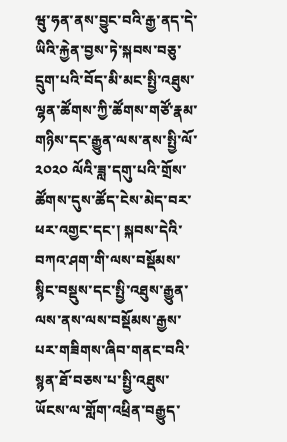ཝུ་ཧན་ནས་བྱུང་བའི་རྒྱ་ནད་དེ་ཡིའི་རྐྱེན་བྱས་ཏེ་སྐབས་བཅུ་དྲུག་པའི་བོད་མི་མང་སྤྱི་འཐུས་ལྷན་ཚོགས་ཀྱི་ཚོགས་གཙོ་རྣམ་གཉིས་དང་རྒྱུན་ལས་ནས་སྤྱི་ལོ་ ༢༠༢༠ ལོའི་ཟླ་དགུ་པའི་གྲོས་ཚོགས་དུས་ཚོད་ངེས་མེད་བར་ཕར་འགྱང་དང་། སྐབས་དེའི་བཀའ་ཤག་གི་ལས་བསྡོམས་སྙིང་བསྡུས་དང་སྤྱི་འཐུས་རྒྱུན་ལས་ནས་ལས་བསྡོམས་རྒྱས་པར་གཟིགས་ཞིབ་གནང་བའི་སྙན་ཐོ་བཅས་པ་སྤྱི་འཐུས་ཡོངས་ལ་གློག་འཕྲིན་བརྒྱུད་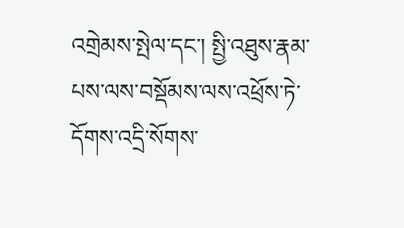འགྲེམས་སྤེལ་དང་། སྤྱི་འཐུས་རྣམ་པས་ལས་བསྡོམས་ལས་འཕྲོས་ཏེ་དོགས་འདྲི་སོགས་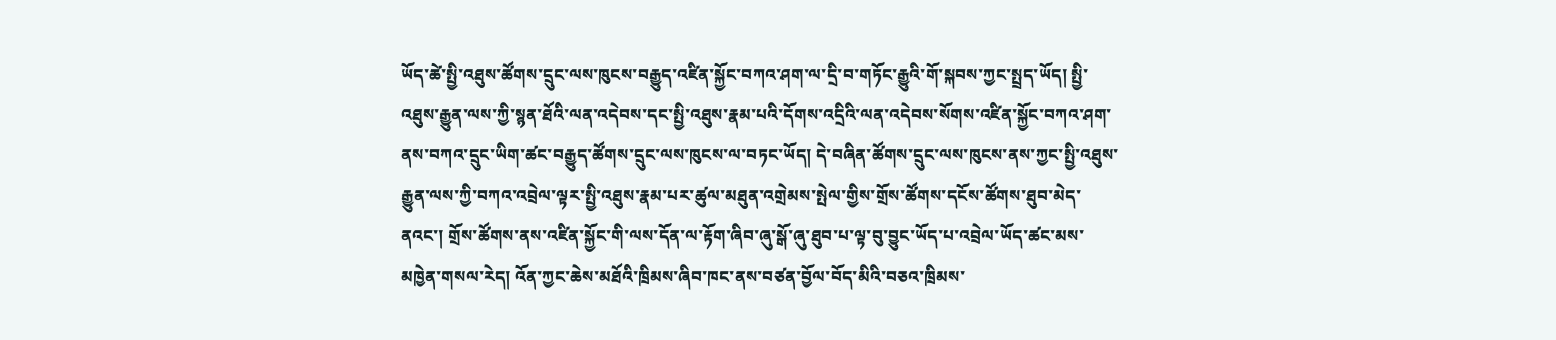ཡོད་ཚེ་སྤྱི་འཐུས་ཚོགས་དྲུང་ལས་ཁུངས་བརྒྱུད་འཛིན་སྐྱོང་བཀའ་ཤག་ལ་དྲི་བ་གཏོང་རྒྱུའི་གོ་སྐབས་ཀྱང་སྤྲད་ཡོད། སྤྱི་འཐུས་རྒྱུན་ལས་ཀྱི་སྙན་ཐོའི་ལན་འདེབས་དང་སྤྱི་འཐུས་རྣམ་པའི་དོགས་འདྲིའི་ལན་འདེབས་སོགས་འཛིན་སྐྱོང་བཀའ་ཤག་ནས་བཀའ་དྲུང་ཡིག་ཚང་བརྒྱུད་ཚོགས་དྲུང་ལས་ཁུངས་ལ་བཏང་ཡོད། དེ་བཞིན་ཚོགས་དྲུང་ལས་ཁུངས་ནས་ཀྱང་སྤྱི་འཐུས་རྒྱུན་ལས་ཀྱི་བཀའ་འབྲེལ་ལྟར་སྤྱི་འཐུས་རྣམ་པར་ཚུལ་མཐུན་འགྲེམས་སྤེལ་གྱིས་གྲོས་ཚོགས་དངོས་ཚོགས་ཐུབ་མེད་ནའང་། གྲོས་ཚོགས་ནས་འཛིན་སྐྱོང་གི་ལས་དོན་ལ་རྟོག་ཞིབ་ཞུ་སྒོ་ཞུ་ཐུབ་པ་ལྟ་བུ་བྱུང་ཡོད་པ་འབྲེལ་ཡོད་ཚང་མས་མཁྱེན་གསལ་རེད། འོན་ཀྱང་ཆེས་མཐོའི་ཁྲིམས་ཞིབ་ཁང་ནས་བཙན་བྱོལ་བོད་མིའི་བཅའ་ཁྲིམས་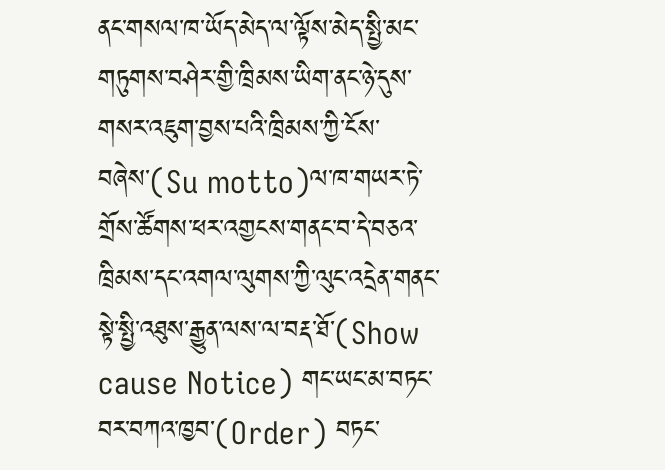ནང་གསལ་ཁ་ཡོད་མེད་ལ་ལྟོས་མེད་སྤྱི་མང་གཏུགས་བཤེར་གྱི་ཁྲིམས་ཡིག་ནང་ཉེ་དུས་གསར་འཇུག་བྱས་པའི་ཁྲིམས་ཀྱི་ངོས་བཞེས་(Su motto)ལ་ཁ་གཡར་ཏེ་གྲོས་ཚོགས་ཕར་འགྱངས་གནང་བ་དེ་བཅའ་ཁྲིམས་དང་འགལ་ལུགས་ཀྱི་ལུང་འདྲེན་གནང་སྟེ་སྤྱི་འཐུས་རྒྱུན་ལས་ལ་བརྡ་ཐོ་(Show cause Notice) གང་ཡང་མ་བཏང་བར་བཀའ་ཁྱབ་(Order) བཏང་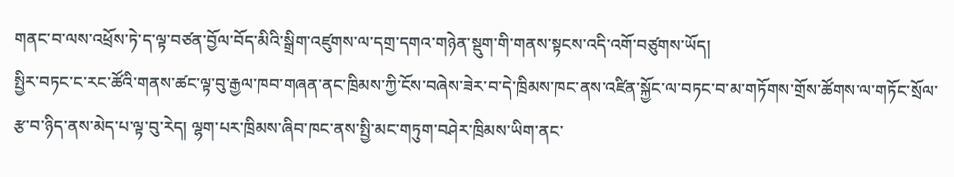གནང་བ་ལས་འཕྲོས་ཏེ་ད་ལྟ་བཙན་བྱོལ་བོད་མིའི་སྒྲིག་འཛུགས་ལ་དགྲ་དགའ་གཉེན་སྡུག་གི་གནས་སྟངས་འདི་འགོ་བཙུགས་ཡོད།
སྤྱིར་བཏང་ང་རང་ཚོའི་གནས་ཚང་ལྟ་བུ་རྒྱལ་ཁབ་གཞན་ནང་ཁྲིམས་ཀྱི་ངོས་བཞེས་ཟེར་བ་དེ་ཁྲིམས་ཁང་ནས་འཛིན་སྐྱོང་ལ་བཏང་བ་མ་གཏོགས་གྲོས་ཚོགས་ལ་གཏོང་སྲོལ་རྩ་བ་ཉིད་ནས་མེད་པ་ལྟ་བུ་རེད། ལྷག་པར་ཁྲིམས་ཞིབ་ཁང་ནས་སྤྱི་མང་གཏུག་བཤེར་ཁྲིམས་ཡིག་ནང་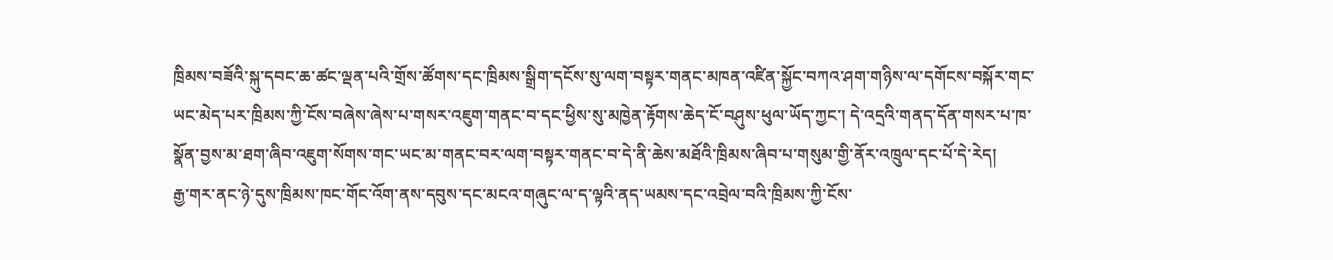ཁྲིམས་བཟོའི་སྐུ་དབང་ཆ་ཚང་ལྡན་པའི་གྲོས་ཚོགས་དང་ཁྲིམས་སྒྲིག་དངོས་སུ་ལག་བསྟར་གནང་མཁན་འཛིན་སྐྱོང་བཀའ་ཤག་གཉིས་ལ་དགོངས་བསྐོར་གང་ཡང་མེད་པར་ཁྲིམས་ཀྱི་ངོས་བཞེས་ཞེས་པ་གསར་འཇུག་གནང་བ་དང་ཕྱིས་སུ་མཁྱེན་རྟོགས་ཆེད་ངོ་བཤུས་ཕུལ་ཡོད་ཀྱང་། དེ་འདྲའི་གནད་དོན་གསར་པ་ཁ་སྣོན་བྱས་མ་ཐག་ཞིབ་འཇུག་སོགས་གང་ཡང་མ་གནང་བར་ལག་བསྟར་གནང་བ་དེ་ནི་ཆེས་མཐོའི་ཁྲིམས་ཞིབ་པ་གསུམ་གྱི་ནོར་འཁྲུལ་དང་པོ་དེ་རེད།
རྒྱ་གར་ནང་ཉེ་དུས་ཁྲིམས་ཁང་གོང་འོག་ནས་དབུས་དང་མངའ་གཞུང་ལ་ད་ལྟའི་ནད་ཡམས་དང་འབྲེལ་བའི་ཁྲིམས་ཀྱི་ངོས་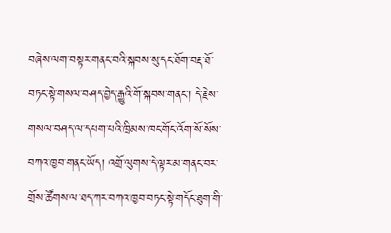བཞེས་ལག་བསྟར་གནང་བའི་སྐབས་སུ་དང་ཐོག་བརྡ་ཐོ་བཏང་སྟེ་གསལ་བཤད་བྱེད་རྒྱུའི་གོ་སྐབས་གནང་། དེ་རྗེས་གསལ་བཤད་ལ་དཔག་པའི་ཁྲིམས་ཁང་གོང་འོག་སོ་སོས་བཀའ་ཁྱབ་གནང་ཡོད། འགྲོ་ལུགས་དེ་ལྟར་མ་གནང་བར་གྲོས་ཚོགས་ལ་ཐད་ཀར་བཀའ་ཁྱབ་བཏང་སྟེ་གདོང་ཐུག་གི་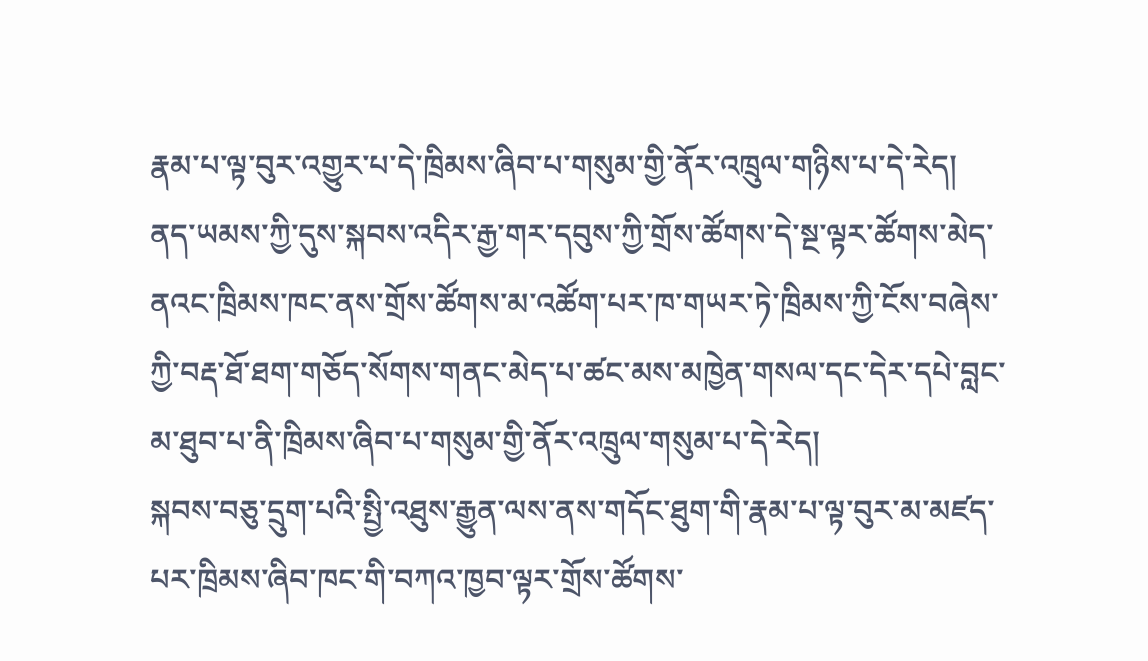རྣམ་པ་ལྟ་བུར་འགྱུར་པ་དེ་ཁྲིམས་ཞིབ་པ་གསུམ་གྱི་ནོར་འཁྲུལ་གཉིས་པ་དེ་རེད།
ནད་ཡམས་ཀྱི་དུས་སྐབས་འདིར་རྒྱ་གར་དབུས་ཀྱི་གྲོས་ཚོགས་དེ་སྔ་ལྟར་ཚོགས་མེད་ནའང་ཁྲིམས་ཁང་ནས་གྲོས་ཚོགས་མ་འཚོག་པར་ཁ་གཡར་ཏེ་ཁྲིམས་ཀྱི་ངོས་བཞེས་ཀྱི་བརྡ་ཐོ་ཐག་གཅོད་སོགས་གནང་མེད་པ་ཚང་མས་མཁྱེན་གསལ་དང་དེར་དཔེ་བླང་མ་ཐུབ་པ་ནི་ཁྲིམས་ཞིབ་པ་གསུམ་གྱི་ནོར་འཁྲུལ་གསུམ་པ་དེ་རེད།
སྐབས་བཅུ་དྲུག་པའི་སྤྱི་འཐུས་རྒྱུན་ལས་ནས་གདོང་ཐུག་གི་རྣམ་པ་ལྟ་བུར་མ་མཛད་པར་ཁྲིམས་ཞིབ་ཁང་གི་བཀའ་ཁྱབ་ལྟར་གྲོས་ཚོགས་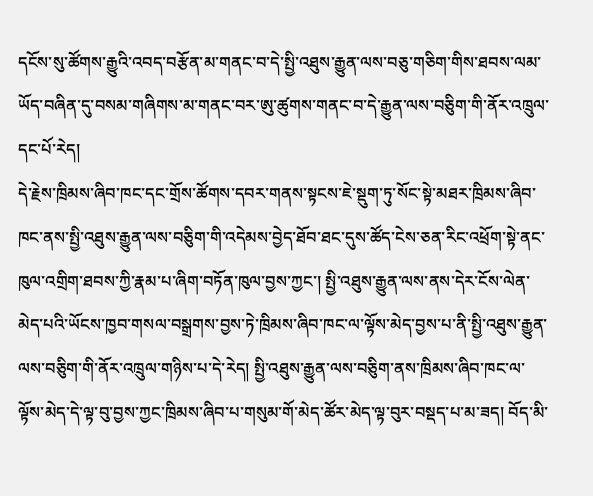དངོས་སུ་ཚོགས་རྒྱུའི་འབད་བརྩོན་མ་གནང་བ་དེ་སྤྱི་འཐུས་རྒྱུན་ལས་བཅུ་གཅིག་གིས་ཐབས་ལམ་ཡོད་བཞིན་དུ་བསམ་གཞིགས་མ་གནང་བར་ཨུ་ཚུགས་གནང་བ་དེ་རྒྱུན་ལས་བཅིུག་གི་ནོར་འཁྲུལ་དང་པོ་རེད།
དེ་རྗེས་ཁྲིམས་ཞིབ་ཁང་དང་གྲོས་ཚོགས་དབར་གནས་སྟངས་ཇེ་སྡུག་ཏུ་སོང་སྟེ་མཐར་ཁྲིམས་ཞིབ་ཁང་ནས་སྤྱི་འཐུས་རྒྱུན་ལས་བཅིུག་གི་འདེམས་བྱེད་ཐོབ་ཐང་དུས་ཚོད་ངེས་ཅན་རིང་འཕྲོག་སྟེ་ནང་ཁུལ་འགྲིག་ཐབས་ཀྱི་རྣམ་པ་ཞིག་བཏོན་ཁུལ་བྱས་ཀྱང་། སྤྱི་འཐུས་རྒྱུན་ལས་ནས་དེར་ངོས་ལེན་མེད་པའི་ཡོངས་ཁྱབ་གསལ་བསྒྲགས་བྱས་ཏེ་ཁྲིམས་ཞིབ་ཁང་ལ་ལྟོས་མེད་བྱས་པ་ནི་སྤྱི་འཐུས་རྒྱུན་ལས་བཅིུག་གི་ནོར་འཁྲུལ་གཉིས་པ་དེ་རེད། སྤྱི་འཐུས་རྒྱུན་ལས་བཅིུག་ནས་ཁྲིམས་ཞིབ་ཁང་ལ་ལྟོས་མེད་དེ་ལྟ་བུ་བྱས་ཀྱང་ཁྲིམས་ཞིབ་པ་གསུམ་གོ་མེད་ཚོར་མེད་ལྟ་བུར་བསྡད་པ་མ་ཟད། བོད་མི་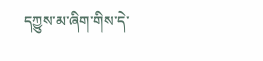དཀྱུས་མ་ཞིག་གིས་དེ་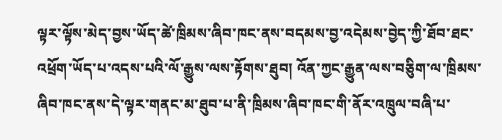ལྟར་ལྟོས་མེད་བྱས་ཡོད་ཚེ་ཁྲིམས་ཞིབ་ཁང་ནས་བདམས་བྱ་འདེམས་བྱེད་ཀྱི་ཐོབ་ཐང་འཕྲོག་ཡོད་པ་འདས་པའི་ལོ་རྒྱུས་ལས་རྟོགས་ཐུབ། འོན་ཀྱང་རྒྱུན་ལས་བཅིུག་ལ་ཁྲིམས་ཞིབ་ཁང་ནས་དེ་ལྟར་གནང་མ་ཐུབ་པ་ནི་ཁྲིམས་ཞིབ་ཁང་གི་ནོར་འཁྲུལ་བཞི་པ་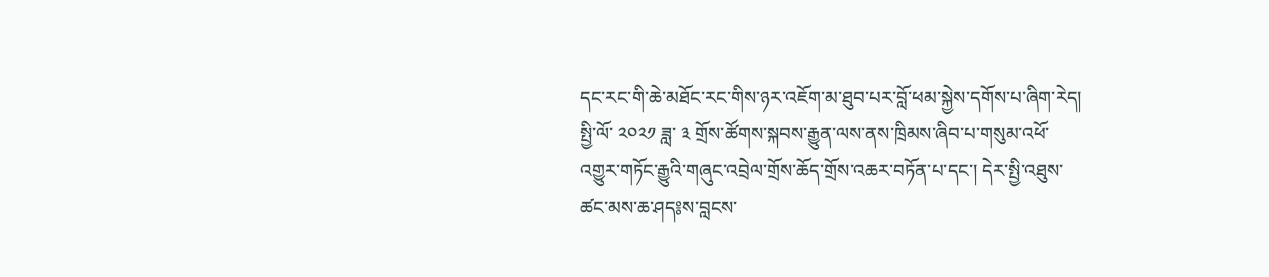དང་རང་གི་ཆེ་མཐོང་རང་གིས་ཉར་འཇོག་མ་ཐུབ་པར་བློ་ཕམ་སྐྱེས་དགོས་པ་ཞིག་རེད།
སྤྱི་ལོ་ ༢༠༢༡ ཟླ་ ༣ གྲོས་ཚོགས་སྐབས་རྒྱུན་ལས་ནས་ཁྲིམས་ཞིབ་པ་གསུམ་འཕོ་འགྱུར་གཏོང་རྒྱུའི་གཞུང་འབྲེལ་གྲོས་ཆོད་གྲོས་འཆར་བཏོན་པ་དང་། དེར་སྤྱི་འཐུས་ཚང་མས་ཆ་ཤད༔ས་བླངས་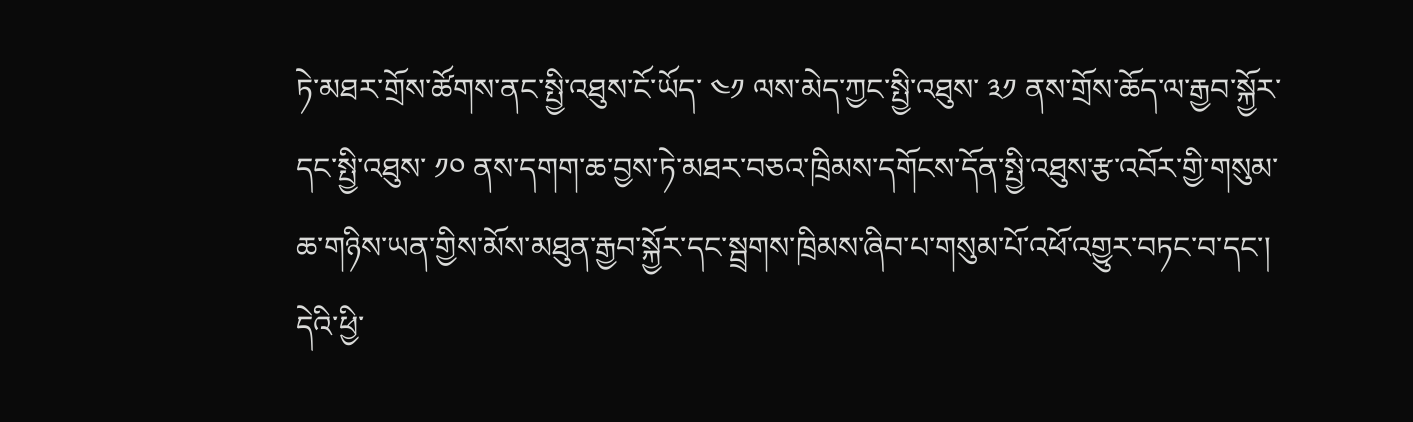ཏེ་མཐར་གྲོས་ཚོགས་ནང་སྤྱི་འཐུས་ངོ་ཡོད་ ༤༡ ལས་མེད་ཀྱང་སྤྱི་འཐུས་ ༣༡ ནས་གྲོས་ཆོད་ལ་རྒྱབ་སྐྱོར་དང་སྤྱི་འཐུས་ ༡༠ ནས་དགག་ཆ་བྱས་ཏེ་མཐར་བཅའ་ཁྲིམས་དགོངས་དོན་སྤྱི་འཐུས་རྩ་འབོར་གྱི་གསུམ་ཆ་གཉིས་ཡན་གྱིས་མོས་མཐུན་རྒྱབ་སྐྱོར་དང་སྦྲགས་ཁྲིམས་ཞིབ་པ་གསུམ་པོ་འཕོ་འགྱུར་བཏང་བ་དང་། དེའི་ཕྱི་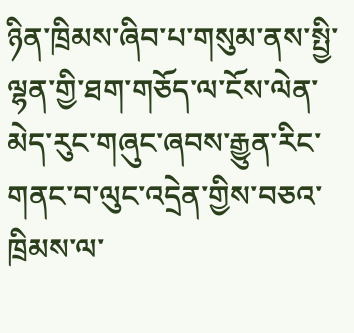ཉིན་ཁྲིམས་ཞིབ་པ་གསུམ་ནས་སྤྱི་ལྷན་གྱི་ཐག་གཅོད་ལ་ངོས་ལེན་མེད་རུང་གཞུང་ཞབས་རྒྱུན་རིང་གནང་བ་ལུང་འདྲེན་གྱིས་བཅའ་ཁྲིམས་ལ་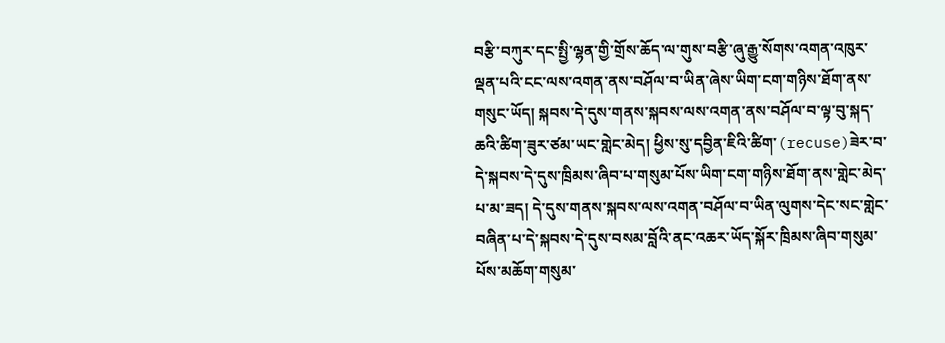བརྩི་བཀུར་དང་སྤྱི་ལྷན་གྱི་གྲོས་ཆོད་ལ་གུས་བརྩི་ཞུ་རྒྱུ་སོགས་འགན་འཁུར་ལྡན་པའི་ངང་ལས་འགན་ནས་བཤོལ་བ་ཡིན་ཞེས་ཡིག་ངག་གཉིས་ཐོག་ནས་གསུང་ཡོད། སྐབས་དེ་དུས་གནས་སྐབས་ལས་འགན་ནས་བཤོལ་བ་ལྟ་བུ་སྐད་ཆའི་ཚིག་ཟུར་ཙམ་ཡང་གླེང་མེད། ཕྱིས་སུ་དབྱིན་ཇིའི་ཚིག་(recuse)ཟེར་བ་དེ་སྐབས་དེ་དུས་ཁྲིམས་ཞིབ་པ་གསུམ་པོས་ཡིག་ངག་གཉིས་ཐོག་ནས་གླེང་མེད་པ་མ་ཟད། དེ་དུས་གནས་སྐབས་ལས་འགན་བཤོལ་བ་ཡིན་ལུགས་དེང་སང་གླེང་བཞིན་པ་དེ་སྐབས་དེ་དུས་བསམ་བློའི་ནང་འཆར་ཡོད་སྐོར་ཁྲིམས་ཞིབ་གསུམ་པོས་མཆོག་གསུམ་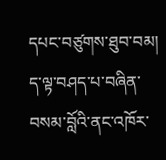དཔང་བཙུགས་ཐུབ་བམ། ད་ལྟ་བཤད་པ་བཞིན་བསམ་བློའི་ནང་འཁོར་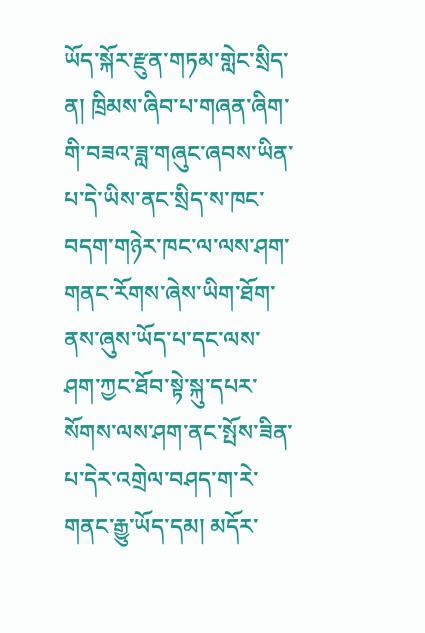ཡོད་སྐོར་རྫུན་གཏམ་གླེང་སྲིད་ན། ཁྲིམས་ཞིབ་པ་གཞན་ཞིག་གི་བཟའ་ཟླ་གཞུང་ཞབས་ཡིན་པ་དེ་ཡིས་ནང་སྲིད་ས་ཁང་བདག་གཉེར་ཁང་ལ་ལས་ཤག་གནང་རོགས་ཞེས་ཡིག་ཐོག་ནས་ཞུས་ཡོད་པ་དང་ལས་ཤག་ཀྱང་ཐོབ་སྟེ་སྐུ་དཔར་སོགས་ལས་ཤག་ནང་སྤོས་ཟིན་པ་དེར་འགྲེལ་བཤད་ག་རེ་གནང་རྒྱུ་ཡོད་དམ། མདོར་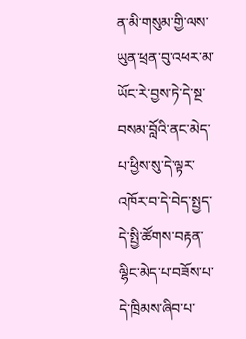ན་མི་གསུམ་གྱི་ལས་ཡུན་ཕྲན་བུ་འཕར་མ་ཡོང་རེ་བྱས་ཏེ་དེ་སྔ་བསམ་བློའི་ནང་མེད་པ་ཕྱིས་སུ་དེ་ལྟར་འཁོར་བ་དེ་བེད་སྤྱད་དེ་སྤྱི་ཚོགས་བརྟན་ལྷིང་མེད་པ་བཟོས་པ་དེ་ཁྲིམས་ཞིབ་པ་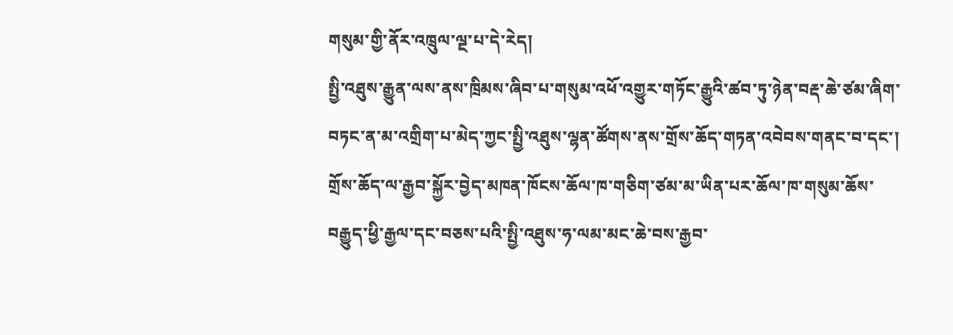གསུམ་གྱི་ནོར་འཁྲུལ་ལྔ་པ་དེ་རེད།
སྤྱི་འཐུས་རྒྱུན་ལས་ནས་ཁྲིམས་ཞིབ་པ་གསུམ་འཕོ་འགྱུར་གཏོང་རྒྱུའི་ཚབ་ཏུ་ཉེན་བརྡ་ཆེ་ཙམ་ཞིག་བཏང་ན་མ་འགྲིག་པ་མེད་ཀྱང་སྤྱི་འཐུས་ལྷན་ཚོགས་ནས་གྲོས་ཆོད་གཏན་འབེབས་གནང་བ་དང་། གྲོས་ཆོད་ལ་རྒྱབ་སྐྱོར་བྱེད་མཁན་ཁོངས་ཆོལ་ཁ་གཅིག་ཙམ་མ་ཡིན་པར་ཆོལ་ཁ་གསུམ་ཆོས་བརྒྱུད་ཕྱི་རྒྱལ་དང་བཅས་པའི་སྤྱི་འཐུས་ཧ་ལམ་མང་ཆེ་བས་རྒྱབ་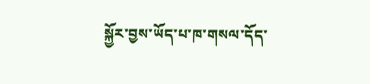སྐྱོར་བྱས་ཡོད་པ་ཁ་གསལ་དོད་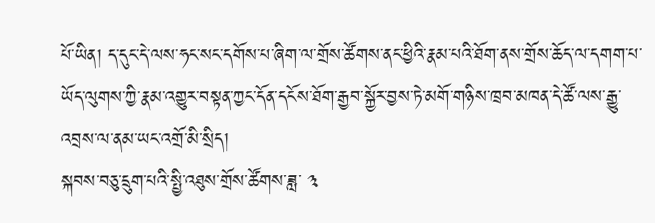པོ་ཡིན། ད་དུང་དེ་ལས་ཧང་སང་དགོས་པ་ཞིག་ལ་གྲོས་ཚོགས་ནང་ཕྱིའི་རྣམ་པའི་ཐོག་ནས་གྲོས་ཆོད་ལ་དགག་པ་ཡོད་ལུགས་ཀྱི་རྣམ་འགྱུར་བསྟན་ཀྱང་དོན་དངོས་ཐོག་རྒྱབ་སྐྱོར་བྱས་ཏེ་མགོ་གཉིས་ཁྲབ་མཁན་དེ་ཚོ་ལས་རྒྱུ་འབྲས་ལ་ནམ་ཡང་འགྲོ་མི་སྲིད།
སྐབས་བཅུ་དྲུག་པའི་སྤྱི་འཐུས་གྲོས་ཚོགས་ཟླ་ ༣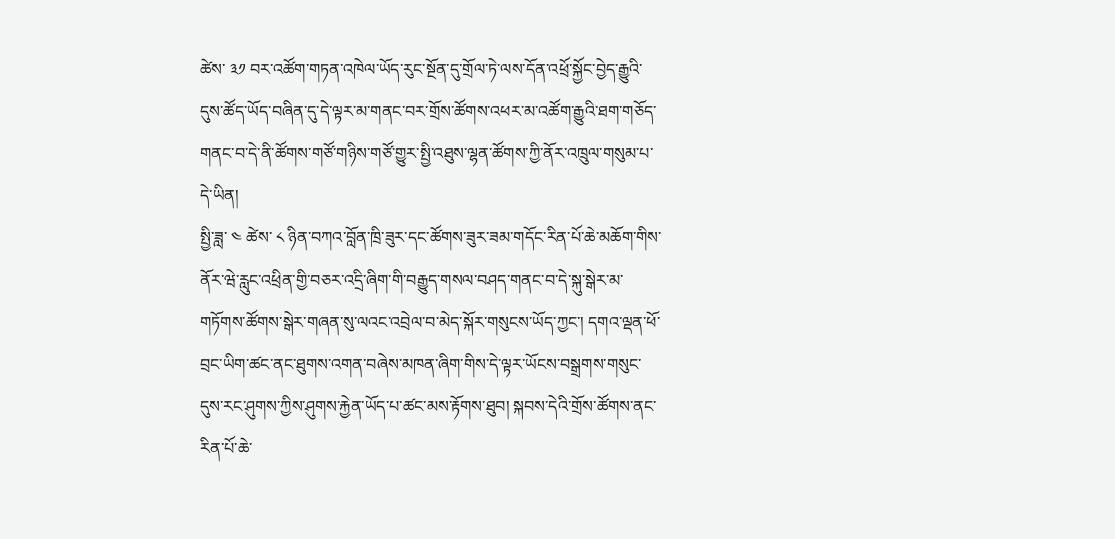ཚེས་ ༣༡ བར་འཚོག་གཏན་འཁེལ་ཡོད་རུང་སྔོན་དུ་གྲོལ་ཏེ་ལས་དོན་འཕྲོ་སྐྱོང་བྱེད་རྒྱུའི་དུས་ཚོད་ཡོད་བཞིན་དུ་དེ་ལྟར་མ་གནང་བར་གྲོས་ཚོགས་འཕར་མ་འཚོག་རྒྱུའི་ཐག་གཅོད་གནང་བ་དེ་ནི་ཚོགས་གཙོ་གཉིས་གཙོ་གྱུར་སྤྱི་འཐུས་ལྷན་ཚོགས་ཀྱི་ནོར་འཁྲུལ་གསུམ་པ་དེ་ཡིན།
སྤྱི་ཟླ་ ༤ ཚེས་ ༨ ཉིན་བཀའ་བློན་ཁྲི་ཟུར་དང་ཚོགས་ཟུར་ཟམ་གདོང་རིན་པོ་ཆེ་མཆོག་གིས་ནོར་ཝེ་རླུང་འཕྲིན་གྱི་བཅར་འདྲི་ཞིག་གི་བརྒྱུད་གསལ་བཤད་གནང་བ་དེ་སྐུ་སྒེར་མ་གཏོགས་ཚོགས་སྒེར་གཞན་སུ་ལའང་འབྲེལ་བ་མེད་སྐོར་གསུངས་ཡོད་ཀྱང་། དགའ་ལྡན་ཕོ་བྲང་ཡིག་ཚང་ནང་ཐུགས་འགན་བཞེས་མཁན་ཞིག་གིས་དེ་ལྟར་ཡོངས་བསྒྲགས་གསུང་དུས་རང་ཤུགས་ཀྱིས་ཤུགས་རྐྱེན་ཡོད་པ་ཚང་མས་རྟོགས་ཐུབ། སྐབས་དེའི་གྲོས་ཚོགས་ནང་རིན་པོ་ཆེ་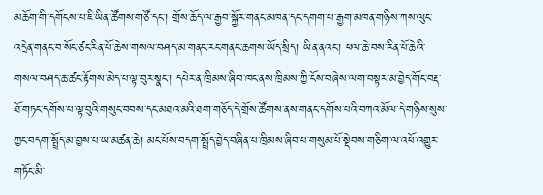མཆོག་གི་དགོངས་པ་ཇི་ཡིན་ཚོགས་གཙོ་དང་། གྲོས་ཆོད་ལ་རྒྱབ་སྐྱོར་གནང་མཁན་དང་དགག་པ་རྒྱག་མཁན་གཉིས་ཀས་ལུང་འདྲེན་གནང་བ་སོང་ཙང་རིན་པོ་ཆེས་གསལ་བཤད་མ་གནང་རང་གནང་ཆགས་ཡོད་སྲིད། ཡིན་ནའང་། ཕལ་ཆེ་བས་རིན་པོ་ཆེའི་གསལ་བཤད་ཆ་ཚང་རྟོགས་མེད་པ་ལྟ་བུར་སྣང་། དཔེར་ན་ཁྲིམས་ཞིབ་ཁང་ནས་ཁྲིམས་ཀྱི་ངོས་བཞེས་ལག་བསྟར་མ་བྱེད་གོང་བརྡ་ཐོ་གཏང་དགོས་པ་ལྟ་བུའི་གསུང་བབས་དང་མཐའ་མའི་ཐག་གཅོད་དེ་གྲོས་ཚོགས་ནས་གནང་དགོས་པའི་བཀའ་མོལ་དེ་གཉིས་སུས་ཀྱང་བདག་སྤྲོད་མ་བྱས་པ་ཡ་མཚན་ཆེ། མང་པོས་བདག་སྤྲོད་བྱེད་བཞིན་པ་ཁྲིམས་ཞིབ་པ་གསུམ་པོ་སྡེབས་གཅིག་ལ་འཕོ་འགྱུར་གཏོང་མི་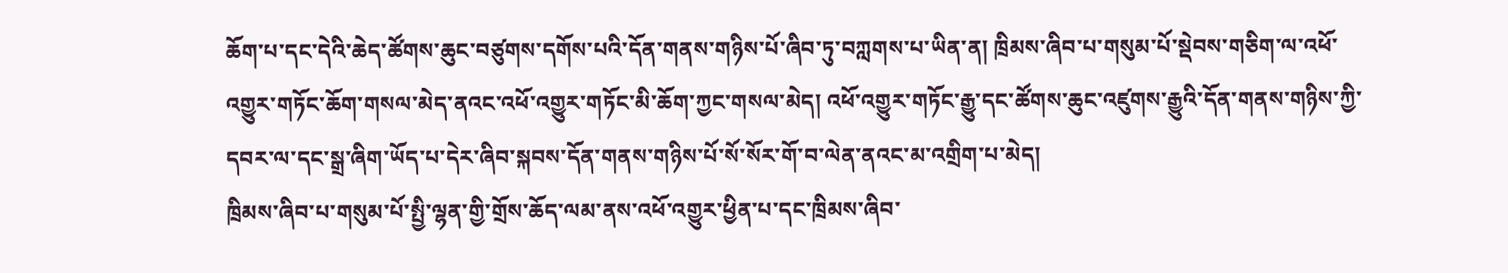ཆོག་པ་དང་དེའི་ཆེད་ཚོགས་ཆུང་བཙུགས་དགོས་པའི་དོན་གནས་གཉིས་པོ་ཞིབ་ཏུ་བཀླགས་པ་ཡིན་ན། ཁྲིམས་ཞིབ་པ་གསུམ་པོ་སྡེབས་གཅིག་ལ་འཕོ་འགྱུར་གཏོང་ཆོག་གསལ་མེད་ནའང་འཕོ་འགྱུར་གཏོང་མི་ཆོག་ཀྱང་གསལ་མེད། འཕོ་འགྱུར་གཏོང་རྒྱུ་དང་ཚོགས་ཆུང་འཛུགས་རྒྱུའི་དོན་གནས་གཉིས་ཀྱི་དབར་ལ་དང་སྒྲ་ཞིག་ཡོད་པ་དེར་ཞིབ་སྐབས་དོན་གནས་གཉིས་པོ་སོ་སོར་གོ་བ་ལེན་ནའང་མ་འགྲིག་པ་མེད།
ཁྲིམས་ཞིབ་པ་གསུམ་པོ་སྤྱི་ལྷན་གྱི་གྲོས་ཆོད་ལམ་ནས་འཕོ་འགྱུར་ཕྱིན་པ་དང་ཁྲིམས་ཞིབ་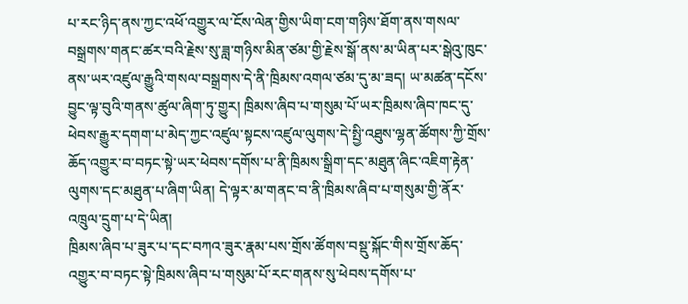པ་རང་ཉིད་ནས་ཀྱང་འཕོ་འགྱུར་ལ་ངོས་ལེན་གྱིས་ཡིག་ངག་གཉིས་ཐོག་ནས་གསལ་བསྒྲགས་གནང་ཚར་བའི་རྗེས་སུ་ཟླ་གཉིས་མིན་ཙམ་གྱི་རྗེས་སྒོ་ནས་མ་ཡིན་པར་སྒེའུ་ཁུང་ནས་ཡར་འཛུལ་རྒྱུའི་གསལ་བསྒྲགས་དེ་ནི་ཁྲིམས་འགལ་ཙམ་དུ་མ་ཟད། ཡ་མཚན་དངོས་བྱུང་ལྟ་བུའི་གནས་ཚུལ་ཞིག་ཏུ་གྱུར། ཁྲིམས་ཞིབ་པ་གསུམ་པོ་ཡར་ཁྲིམས་ཞིབ་ཁང་དུ་ཕེབས་རྒྱུར་དགག་པ་མེད་ཀྱང་འཛུལ་སྟངས་འཛུལ་ལུགས་དེ་སྤྱི་འཐུས་ལྷན་ཚོགས་ཀྱི་གྲོས་ཆོད་འགྱུར་བ་བཏང་སྟེ་ཡར་ཕེབས་དགོས་པ་ནི་ཁྲིམས་སྒྲིག་དང་མཐུན་ཞིང་འཇིག་རྟེན་ལུགས་དང་མཐུན་པ་ཞིག་ཡིན། དེ་ལྟར་མ་གནང་བ་ནི་ཁྲིམས་ཞིབ་པ་གསུམ་གྱི་ནོར་འཁྲུལ་དྲུག་པ་དེ་ཡིན།
ཁྲིམས་ཞིབ་པ་ཟུར་པ་དང་བཀའ་ཟུར་རྣམ་པས་གྲོས་ཚོགས་བསྡུ་སྐོང་གིས་གྲོས་ཆོད་འགྱུར་བ་བཏང་སྟེ་ཁྲིམས་ཞིབ་པ་གསུམ་པོ་རང་གནས་སུ་ཕེབས་དགོས་པ་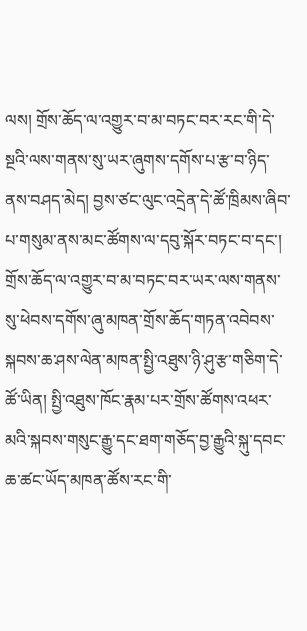ལས། གྲོས་ཆོད་ལ་འགྱུར་བ་མ་བཏང་བར་རང་གི་དེ་སྔའི་ལས་གནས་སུ་ཡར་ཞུགས་དགོས་པ་རྩ་བ་ཉིད་ནས་བཤད་མེད། བྱས་ཙང་ལུང་འདྲེན་དེ་ཚོ་ཁྲིམས་ཞིབ་པ་གསུམ་ནས་མང་ཚོགས་ལ་དབུ་སྐོར་བཏང་བ་དང་། གྲོས་ཆོད་ལ་འགྱུར་བ་མ་བཏང་བར་ཡར་ལས་གནས་སུ་ཕེབས་དགོས་ཞུ་མཁན་གྲོས་ཆོད་གཏན་འབེབས་སྐབས་ཆ་ཤས་ལེན་མཁན་སྤྱི་འཐུས་ཉི་ཤུ་རྩ་གཅིག་དེ་ཚོ་ཡིན། སྤྱི་འཐུས་ཁོང་རྣམ་པར་གྲོས་ཚོགས་འཕར་མའི་སྐབས་གསུང་རྒྱུ་དང་ཐག་གཅོད་བྱ་རྒྱུའི་སྐུ་དབང་ཆ་ཚང་ཡོད་མཁན་ཚོས་རང་གི་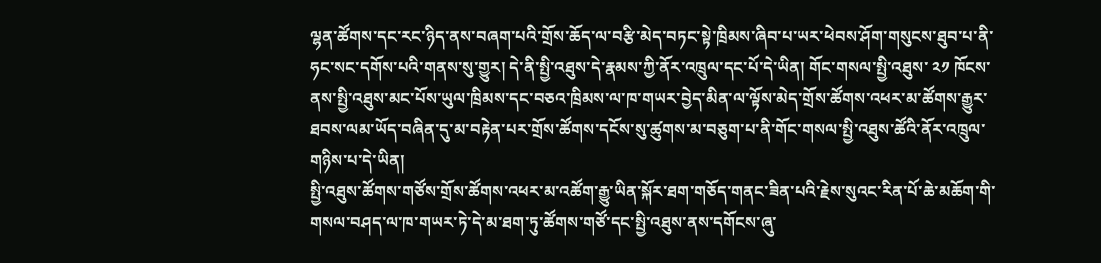ལྷན་ཚོགས་དང་རང་ཉིད་ནས་བཞག་པའི་གྲོས་ཆོད་ལ་བརྩི་མེད་བཏང་སྟེ་ཁྲིམས་ཞིབ་པ་ཡར་ཕེབས་ཤོག་གསུངས་ཐུབ་པ་ནི་ཧང་སང་དགོས་པའི་གནས་སུ་གྱུར། དེ་ནི་སྤྱི་འཐུས་དེ་རྣམས་ཀྱི་ནོར་འཁྲུལ་དང་པོ་དེ་ཡིན། གོང་གསལ་སྤྱི་འཐུས་ ༢༡ ཁོངས་ནས་སྤྱི་འཐུས་མང་པོས་ཡུལ་ཁྲིམས་དང་བཅའ་ཁྲིམས་ལ་ཁ་གཡར་བྱེད་མིན་ལ་ལྟོས་མེད་གྲོས་ཚོགས་འཕར་མ་ཚོགས་རྒྱུར་ཐབས་ལམ་ཡོད་བཞིན་དུ་མ་བརྟེན་པར་གྲོས་ཚོགས་དངོས་སུ་ཚུགས་མ་བཅུག་པ་ནི་གོང་གསལ་སྤྱི་འཐུས་ཚོའི་ནོར་འཁྲུལ་གཉིས་པ་དེ་ཡིན།
སྤྱི་འཐུས་ཚོགས་གཙོས་གྲོས་ཚོགས་འཕར་མ་འཚོག་རྒྱུ་ཡིན་སྐོར་ཐག་གཅོད་གནང་ཟིན་པའི་རྗེས་སུའང་རིན་པོ་ཆེ་མཆོག་གི་གསལ་བཤད་ལ་ཁ་གཡར་ཏེ་དེ་མ་ཐག་ཏུ་ཚོགས་གཙོ་དང་སྤྱི་འཐུས་ནས་དགོངས་ཞུ་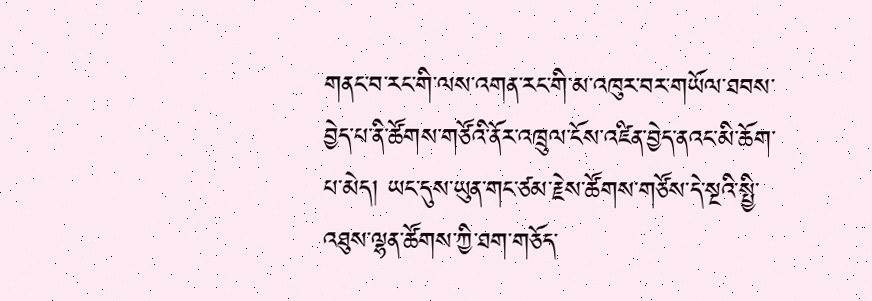གནང་བ་རང་གི་ལས་འགན་རང་གི་མ་འཁུར་བར་གཡོལ་ཐབས་བྱེད་པ་ནི་ཚོགས་གཙོའི་ནོར་འཁྲུལ་ངོས་འཛིན་བྱེད་ནའང་མི་ཆོག་པ་མེད། ཡང་དུས་ཡུན་གང་ཙམ་རྗེས་ཚོགས་གཙོས་དེ་སྔའི་སྤྱི་འཐུས་ལྷན་ཚོགས་ཀྱི་ཐག་གཅོད་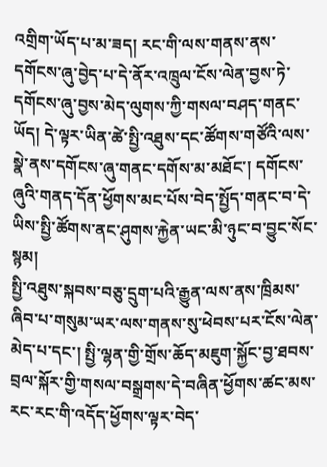འགྲིག་ཡོད་པ་མ་ཟད། རང་གི་ལས་གནས་ནས་དགོངས་ཞུ་བྱེད་པ་དེ་ནོར་འཁྲུལ་ངོས་ལེན་བྱས་ཏེ་དགོངས་ཞུ་བྱས་མེད་ལུགས་ཀྱི་གསལ་བཤད་གནང་ཡོད། དེ་ལྟར་ཡིན་ཚེ་སྤྱི་འཐུས་དང་ཚོགས་གཙོའི་ལས་སྣེ་ནས་དགོངས་ཞུ་གནང་དགོས་མ་མཐོང་། དགོངས་ཞུའི་གནད་དོན་ཕྱོགས་མང་པོས་བེད་སྤྱོད་གནང་བ་དེ་ཡིས་སྤྱི་ཚོགས་ནང་ཤུགས་རྐྱེན་ཡང་མི་ཉུང་བ་བྱུང་སོང་སྙམ།
སྤྱི་འཐུས་སྐབས་བཅུ་དྲུག་པའི་རྒྱུན་ལས་ནས་ཁྲིམས་ཞིབ་པ་གསུམ་ཡར་ལས་གནས་སུ་ཕེབས་པར་ངོས་ལེན་མེད་པ་དང་། སྤྱི་ལྷན་གྱི་གྲོས་ཆོད་མཇུག་སྐྱོང་བྱ་ཐབས་བྲལ་སྐོར་གྱི་གསལ་བསྒྲགས་དེ་བཞིན་ཕྱོགས་ཚང་མས་རང་རང་གི་འདོད་ཕྱོགས་ལྟར་བེད་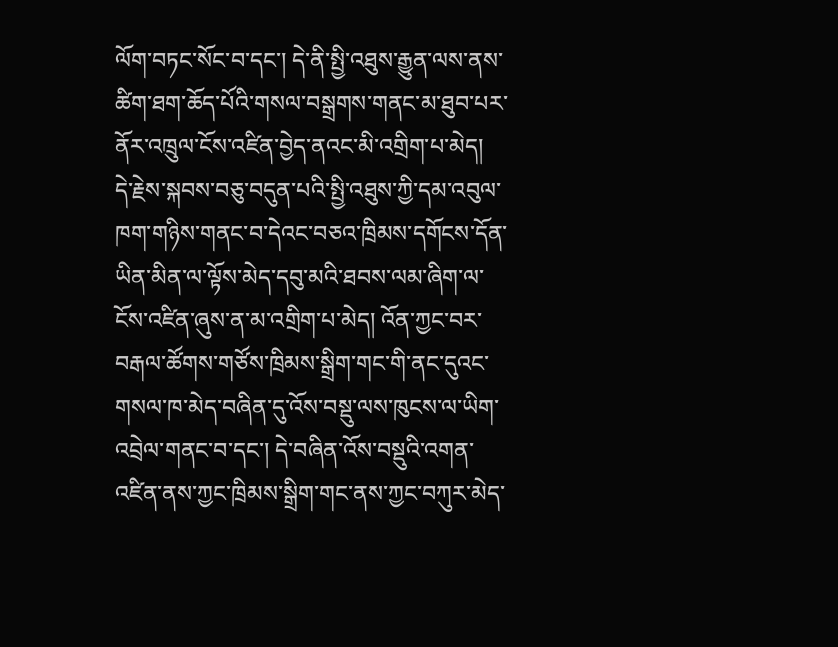ལོག་བཏང་སོང་བ་དང་། དེ་ནི་སྤྱི་འཐུས་རྒྱུན་ལས་ནས་ཚིག་ཐག་ཆོད་པོའི་གསལ་བསྒྲགས་གནང་མ་ཐུབ་པར་ནོར་འཁྲུལ་ངོས་འཛིན་བྱེད་ནའང་མི་འགྲིག་པ་མེད།
དེ་རྗེས་སྐབས་བཅུ་བདུན་པའི་སྤྱི་འཐུས་ཀྱི་དམ་འབུལ་ཁག་གཉིས་གནང་བ་དེའང་བཅའ་ཁྲིམས་དགོངས་དོན་ཡིན་མིན་ལ་ལྟོས་མེད་དབུ་མའི་ཐབས་ལམ་ཞིག་ལ་ངོས་འཛིན་ཞུས་ན་མ་འགྲིག་པ་མེད། འོན་ཀྱང་བར་བརྒལ་ཚོགས་གཙོས་ཁྲིམས་སྒྲིག་གང་གི་ནང་དུའང་གསལ་ཁ་མེད་བཞིན་དུ་འོས་བསྡུ་ལས་ཁུངས་ལ་ཡིག་འབྲེལ་གནང་བ་དང་། དེ་བཞིན་འོས་བསྡུའི་འགན་འཛིན་ནས་ཀྱང་ཁྲིམས་སྒྲིག་གང་ནས་ཀྱང་བཀུར་མེད་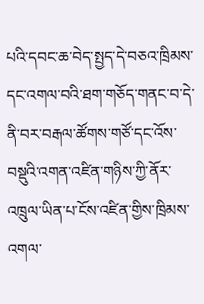པའི་དབང་ཆ་བེད་སྤྱད་དེ་བཅའ་ཁྲིམས་དང་འགལ་བའི་ཐག་གཅོད་གནང་བ་དེ་ནི་བར་བརྒལ་ཚོགས་གཙོ་དང་འོས་བསྡུའི་འགན་འཛིན་གཉིས་ཀྱི་ནོར་འཁྲུལ་ཡིན་པ་ངོས་འཛིན་གྱིས་ཁྲིམས་འགལ་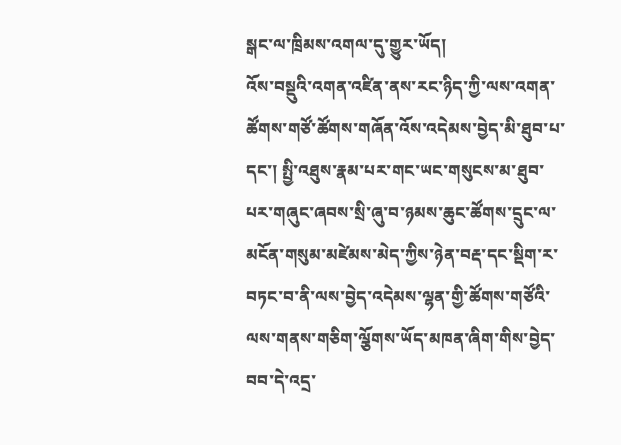སྒང་ལ་ཁྲིམས་འགལ་དུ་གྱུར་ཡོད།
འོས་བསྡུའི་འགན་འཛིན་ནས་རང་ཉིད་ཀྱི་ལས་འགན་ཚོགས་གཙོ་ཚོགས་གཞོན་འོས་འདེམས་བྱེད་མི་ཐུབ་པ་དང་། སྤྱི་འཐུས་རྣམ་པར་གང་ཡང་གསུངས་མ་ཐུབ་པར་གཞུང་ཞབས་སྲི་ཞུ་བ་ཉམས་ཆུང་ཚོགས་དྲུང་ལ་མངོན་གསུམ་མཛེམས་མེད་ཀྱིས་ཉེན་བརྡ་དང་སྡིག་ར་བཏང་བ་ནི་ལས་བྱེད་འདེམས་ལྷན་གྱི་ཚོགས་གཙོའི་ལས་གནས་གཅིག་ལྕོགས་ཡོད་མཁན་ཞིག་གིས་བྱེད་བབ་དེ་འདྲ་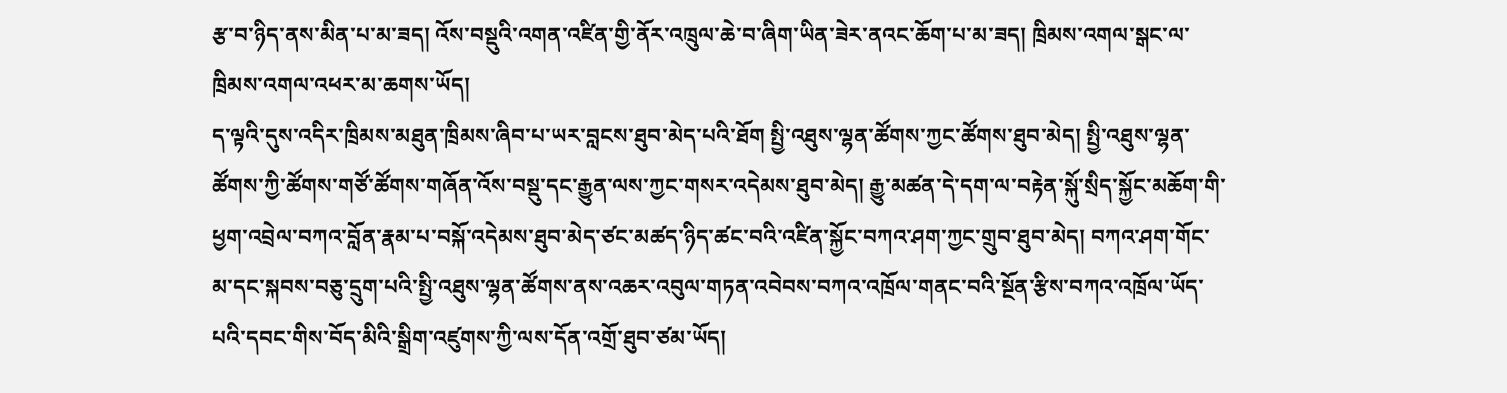རྩ་བ་ཉིད་ནས་མིན་པ་མ་ཟད། འོས་བསྡུའི་འགན་འཛིན་གྱི་ནོར་འཁྲུལ་ཆེ་བ་ཞིག་ཡིན་ཟེར་ནའང་ཆོག་པ་མ་ཟད། ཁྲིམས་འགལ་སྒང་ལ་ཁྲིམས་འགལ་འཕར་མ་ཆགས་ཡོད།
ད་ལྟའི་དུས་འདིར་ཁྲིམས་མཐུན་ཁྲིམས་ཞིབ་པ་ཡར་བླངས་ཐུབ་མེད་པའི་ཐོག སྤྱི་འཐུས་ལྷན་ཚོགས་ཀྱང་ཚོགས་ཐུབ་མེད། སྤྱི་འཐུས་ལྷན་ཚོགས་ཀྱི་ཚོགས་གཙོ་ཚོགས་གཞོན་འོས་བསྡུ་དང་རྒྱུན་ལས་ཀྱང་གསར་འདེམས་ཐུབ་མེད། རྒྱུ་མཚན་དེ་དག་ལ་བརྟེན་སྐོུ་སྲིད་སྐྱོང་མཆོག་གི་ཕྱག་འབྲེལ་བཀའ་བློན་རྣམ་པ་བསྐོ་འདེམས་ཐུབ་མེད་ཙང་མཚད་ཉིད་ཚང་བའི་འཛིན་སྐྱོང་བཀའ་ཤག་ཀྱང་གྲུབ་ཐུབ་མེད། བཀའ་ཤག་གོང་མ་དང་སྐབས་བཅུ་དྲུག་པའི་སྤྱི་འཐུས་ལྷན་ཚོགས་ནས་འཆར་འབུལ་གཏན་འབེབས་བཀའ་འཁྲོལ་གནང་བའི་སྔོན་རྩིས་བཀའ་འཁྲོལ་ཡོད་པའི་དབང་གིས་བོད་མིའི་སྒྲིག་འཛུགས་ཀྱི་ལས་དོན་འགྲོ་ཐུབ་ཙམ་ཡོད།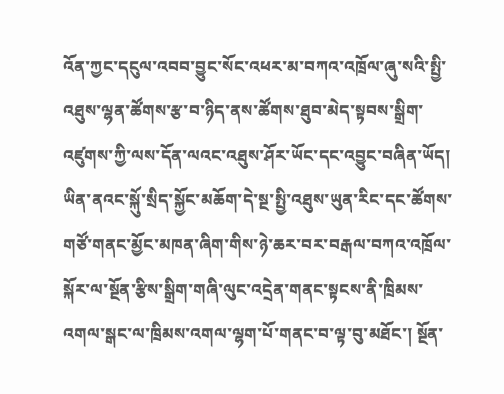འོན་ཀྱང་དངུལ་འབབ་བྱུང་སོང་འཕར་མ་བཀའ་འཁྲོལ་ཞུ་སའི་སྤྱི་འཐུས་ལྷན་ཚོགས་རྩ་བ་ཉིད་ནས་ཚོགས་ཐུབ་མེད་སྟབས་སྒྲིག་འཛུགས་ཀྱི་ལས་དོན་ལའང་འཐུས་ཤོར་ཡོང་དང་འབྱུང་བཞིན་ཡོད། ཡིན་ནའང་སྐོུ་སྲིད་སྐྱོང་མཆོག་དེ་སྔ་སྤྱི་འཐུས་ཡུན་རིང་དང་ཚོགས་གཙོ་གནང་མྱོང་མཁན་ཞིག་གིས་ཉེ་ཆར་བར་བརྒལ་བཀའ་འཁྲོལ་སྐོར་ལ་སྔོན་རྩིས་སྒྲིག་གཞི་ལུང་འདྲེན་གནང་སྟངས་ནི་ཁྲིམས་འགལ་སྒང་ལ་ཁྲིམས་འགལ་ལྷག་པོ་གནང་བ་ལྟ་བུ་མཐོང་། སྔོན་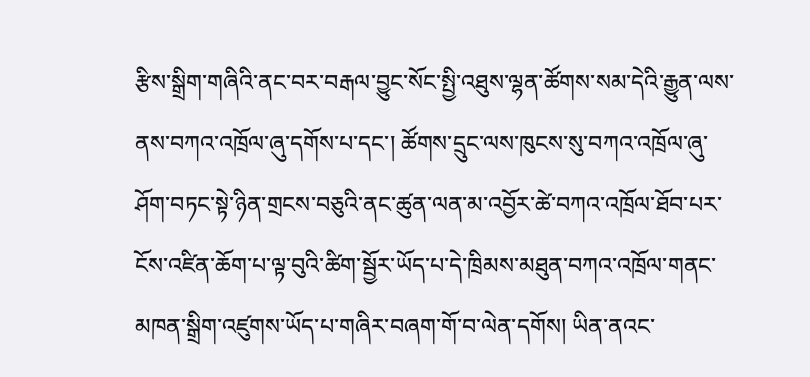རྩིས་སྒྲིག་གཞིའི་ནང་བར་བརྒལ་བྱུང་སོང་སྤྱི་འཐུས་ལྷན་ཚོགས་སམ་དེའི་རྒྱུན་ལས་ནས་བཀའ་འཁྲོལ་ཞུ་དགོས་པ་དང་། ཚོགས་དྲུང་ལས་ཁུངས་སུ་བཀའ་འཁྲོལ་ཞུ་ཤོག་བཏང་སྟེ་ཉིན་གྲངས་བཅུའི་ནང་ཚུན་ལན་མ་འབྱོར་ཚེ་བཀའ་འཁྲོལ་ཐོབ་པར་ངོས་འཛིན་ཆོག་པ་ལྟ་བུའི་ཚིག་སྦྱོར་ཡོད་པ་དེ་ཁྲིམས་མཐུན་བཀའ་འཁྲོལ་གནང་མཁན་སྒྲིག་འཛུགས་ཡོད་པ་གཞིར་བཞག་གོ་བ་ལེན་དགོས། ཡིན་ནའང་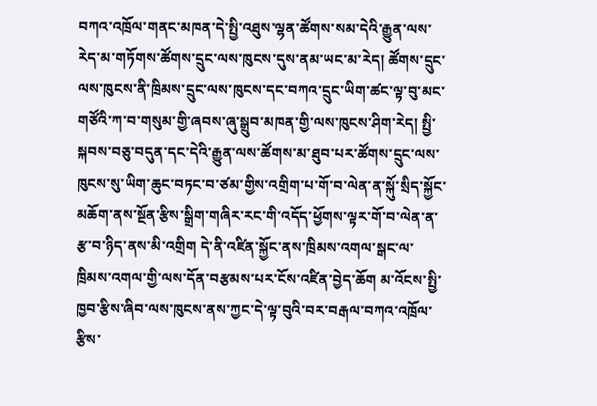བཀའ་འཁྲོལ་གནང་མཁན་དེ་སྤྱི་འཐུས་ལྷན་ཚོགས་སམ་དེའི་རྒྱུན་ལས་རེད་མ་གཏོགས་ཚོགས་དྲུང་ལས་ཁུངས་དུས་ནམ་ཡང་མ་རེད། ཚོགས་དྲུང་ལས་ཁུངས་ནི་ཁྲིམས་དྲུང་ལས་ཁུངས་དང་བཀའ་དྲུང་ཡིག་ཚང་ལྟ་བུ་མང་གཙོའི་ཀ་བ་གསུམ་གྱི་ཞབས་ཞུ་སྒྲུབ་མཁན་གྱི་ལས་ཁུངས་ཤིག་རེད། སྤྱི་སྐབས་བཅུ་བདུན་དང་དེའི་རྒྱུན་ལས་ཚོགས་མ་ཐུབ་པར་ཚོགས་དྲུང་ལས་ཁུངས་སུ་ཡིག་ཆུང་བཏང་བ་ཙམ་གྱིས་འགྲིག་པ་གོ་བ་ལེན་ན་སྐོུ་སྲིད་སྐྱོང་མཆོག་ནས་སྔོན་རྩིས་སྒྲིག་གཞིར་རང་གི་འདོད་ཕྱོགས་ལྟར་གོ་བ་ལེན་ན་རྩ་བ་ཉིད་ནས་མི་འགྲིག དེ་ནི་འཛིན་སྐྱོང་ནས་ཁྲིམས་འགལ་སྒང་ལ་ཁྲིམས་འགལ་གྱི་ལས་དོན་བརྩམས་པར་ངོས་འཛིན་བྱེད་ཆོག མ་འོངས་སྤྱི་ཁྱབ་རྩིས་ཞིབ་ལས་ཁུངས་ནས་ཀྱང་དེ་ལྟ་བུའི་བར་བརྒལ་བཀའ་འཁྲོལ་རྩིས་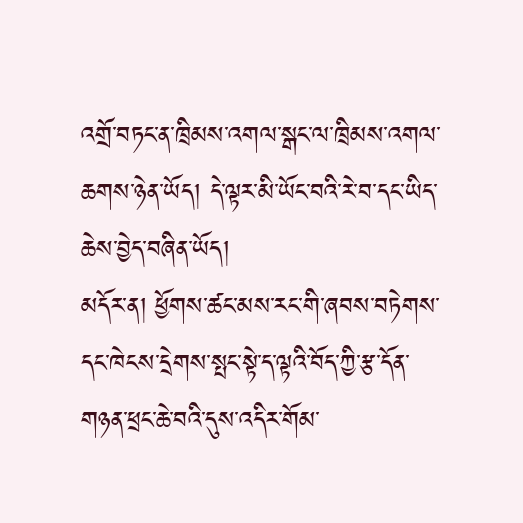འགྲོ་བཏང་ན་ཁྲིམས་འགལ་སྒང་ལ་ཁྲིམས་འགལ་ཆགས་ཉེན་ཡོད། དེ་ལྟར་མི་ཡོང་བའི་རེ་བ་དང་ཡིད་ཆེས་བྱེད་བཞིན་ཡོད།
མདོར་ན། ཕྱོགས་ཚང་མས་རང་གི་ཞབས་བཏེགས་དང་ཁེངས་དྲེགས་སྤང་སྟེ་ད་ལྟའི་བོད་ཀྱི་རྩ་དོན་གཉན་ཕྲང་ཆེ་བའི་དུས་འདིར་གོམ་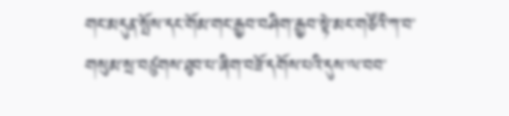གང་མདུན་སྤོས་དང་གོམ་གང་རྒྱབ་བཤིག་རྒྱབ་སྟེ་མང་གཙོའི་ཀ་བ་གསུམ་སྲ་བཙུགས་ཐུབ་པ་ཞིག་བཟོ་དགོས་པའི་དུས་ལ་བབ་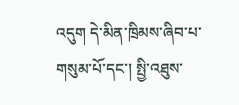འདུག དེ་མིན་ཁྲིམས་ཞིབ་པ་གསུམ་པོ་དང་། སྤྱི་འཐུས་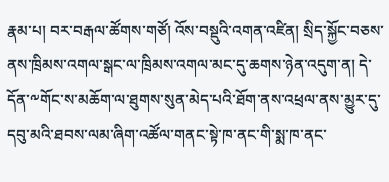རྣམ་པ། བར་བརྒལ་ཚོགས་གཙོ། འོས་བསྡུའི་འགན་འཛིན། སྲིད་སྐྱོང་བཅས་ནས་ཁྲིམས་འགལ་སྒང་ལ་ཁྲིམས་འགལ་མང་དུ་ཆགས་ཉེན་འདུག་ན། དེ་དོན་༸གོང་ས་མཆོག་ལ་ཐུགས་སུན་མེད་པའི་ཐོག་ནས་འཕྲལ་ནས་མྱུར་དུ་དབུ་མའི་ཐབས་ལམ་ཞིག་འཚོལ་གནང་སྟེ་ཁ་ནང་གི་སྨ་ཁ་ནང་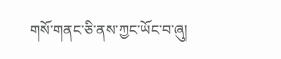གསོ་གནང་ཅི་ནས་ཀྱང་ཡོང་བ་ཞུ།